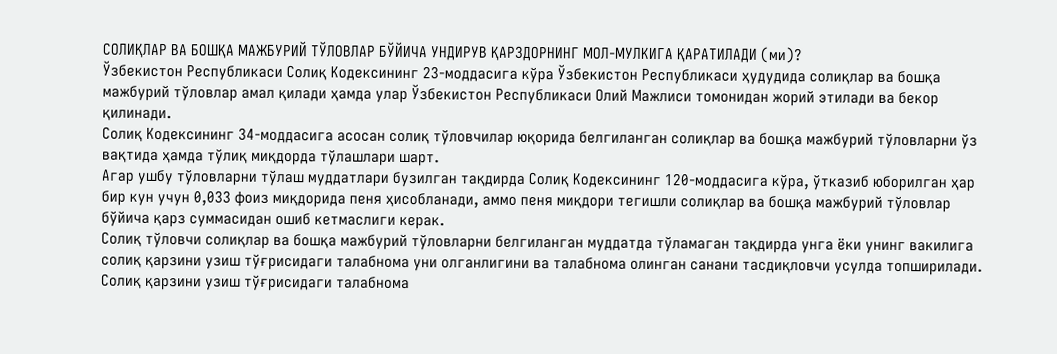СОЛИҚЛАР ВА БОШҚА МАЖБУРИЙ ТЎЛОВЛАР БЎЙИЧА УНДИРУВ ҚАРЗДОРНИНГ МОЛ-МУЛКИГА ҚАРАТИЛАДИ (ми)?
Ўзбекистон Республикаси Солиқ Кодексининг 23-моддасига кўра Ўзбекистон Республикаси ҳудудида солиқлар ва бошқа мажбурий тўловлар амал қилади ҳамда улар Ўзбекистон Республикаси Олий Мажлиси томонидан жорий этилади ва бекор қилинади.
Солиқ Кодексининг 34-моддасига асосан солиқ тўловчилар юқорида белгиланган солиқлар ва бошқа мажбурий тўловларни ўз вақтида ҳамда тўлиқ миқдорда тўлашлари шарт.
Агар ушбу тўловларни тўлаш муддатлари бузилган тақдирда Солиқ Кодексининг 120-моддасига кўра, ўтказиб юборилган ҳар бир кун учун 0,033 фоиз миқдорида пеня ҳисобланади, аммо пеня миқдори тегишли солиқлар ва бошқа мажбурий тўловлар бўйича қарз суммасидан ошиб кетмаслиги керак.
Солиқ тўловчи солиқлар ва бошқа мажбурий тўловларни белгиланган муддатда тўламаган тақдирда унга ёки унинг вакилига солиқ қарзини узиш тўғрисидаги талабнома уни олганлигини ва талабнома олинган санани тасдиқловчи усулда топширилади.
Солиқ қарзини узиш тўғрисидаги талабнома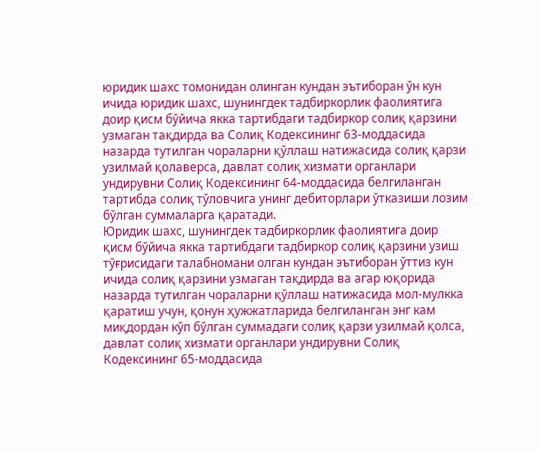юридик шахс томонидан олинган кундан эътиборан ўн кун ичида юридик шахс, шунингдек тадбиркорлик фаолиятига доир қисм бўйича якка тартибдаги тадбиркор солиқ қарзини узмаган тақдирда ва Солиқ Кодексининг 63-моддасида назарда тутилган чораларни қўллаш натижасида солиқ қарзи узилмай қолаверса, давлат солиқ хизмати органлари ундирувни Солиқ Кодексининг 64-моддасида белгиланган тартибда солиқ тўловчига унинг дебиторлари ўтказиши лозим бўлган суммаларга қаратади.
Юридик шахс, шунингдек тадбиркорлик фаолиятига доир қисм бўйича якка тартибдаги тадбиркор солиқ қарзини узиш тўғрисидаги талабномани олган кундан эътиборан ўттиз кун ичида солиқ қарзини узмаган тақдирда ва агар юқорида назарда тутилган чораларни қўллаш натижасида мол-мулкка қаратиш учун, қонун ҳужжатларида белгиланган энг кам миқдордан кўп бўлган суммадаги солиқ қарзи узилмай қолса, давлат солиқ хизмати органлари ундирувни Солиқ Кодексининг 65-моддасида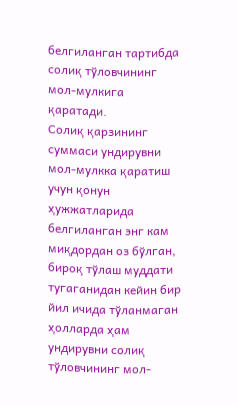белгиланган тартибда солиқ тўловчининг мол-мулкига қаратади.
Солиқ қарзининг суммаси ундирувни мол-мулкка қаратиш учун қонун ҳужжатларида белгиланган энг кам миқдордан оз бўлган, бироқ тўлаш муддати тугаганидан кейин бир йил ичида тўланмаган ҳолларда ҳам ундирувни солиқ тўловчининг мол-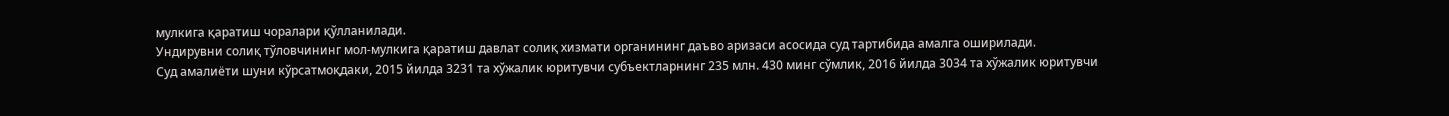мулкига қаратиш чоралари қўлланилади.
Ундирувни солиқ тўловчининг мол-мулкига қаратиш давлат солиқ хизмати органининг даъво аризаси асосида суд тартибида амалга оширилади.
Суд амалиёти шуни кўрсатмоқдаки, 2015 йилда 3231 та хўжалик юритувчи субъектларнинг 235 млн. 430 минг сўмлик, 2016 йилда 3034 та хўжалик юритувчи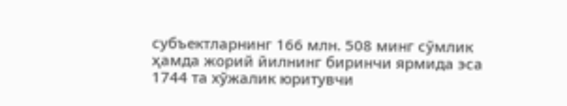субъектларнинг 166 млн. 508 минг сўмлик ҳамда жорий йилнинг биринчи ярмида эса 1744 та хўжалик юритувчи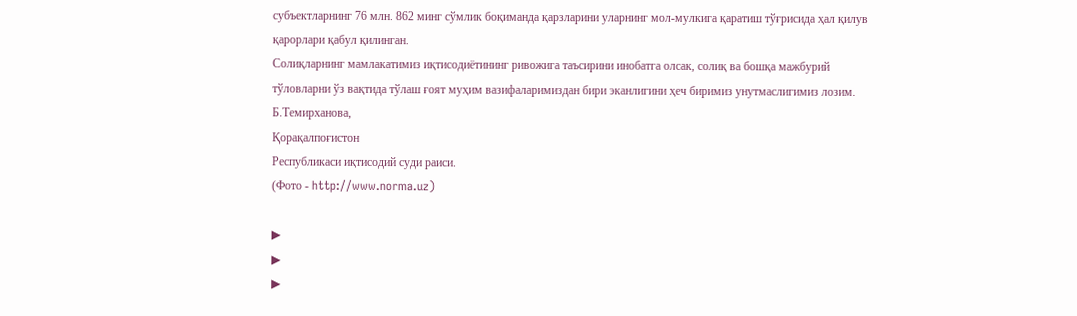субъектларнинг 76 млн. 862 минг сўмлик боқиманда қарзларини уларнинг мол-мулкига қаратиш тўғрисида ҳал қилув қарорлари қабул қилинган.
Солиқларнинг мамлакатимиз иқтисодиётининг ривожига таъсирини инобатга олсак, солиқ ва бошқа мажбурий тўловларни ўз вақтида тўлаш ғоят муҳим вазифаларимиздан бири эканлигини ҳеч биримиз унутмаслигимиз лозим.
Б.Темирханова,
Қорақалпоғистон
Республикаси иқтисодий суди раиси.
(Фото - http://www.norma.uz)

▶
▶
▶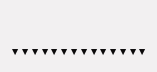▶
▶
▶
▶
▶
▶
▶
▶
▶
▶
▶
▶
▶
▶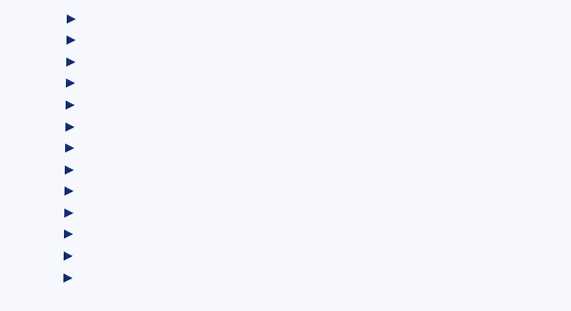▶
▶
▶
▶
▶
▶
▶
▶
▶
▶
▶
▶
▶